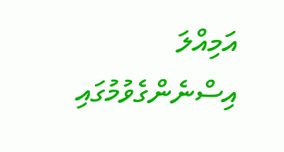އަމިއްލަ އިސްނެންގެވުމުގައި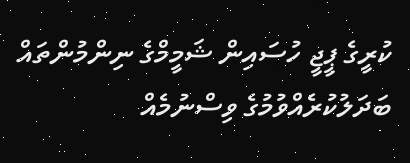ކުރީގެ ޕީޖީ ހުސައިން ޝަމީމްގެ ނިންމުންތައް ބަދަލުކުރެއްވުމުގެ ވިސްނުމެއް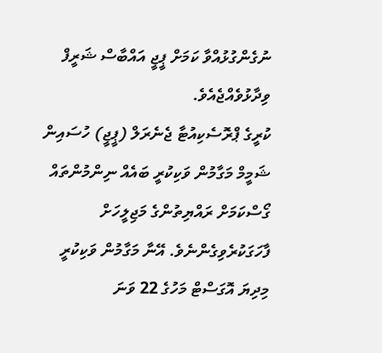ނުގެންގުޅުއްވާ ކަމަށް ޕީޖީ އައްބާސް ޝަރީފް ވިދާޅުވެއްޖެއެވެ.
ކުރީގެ ޕްރޮސެކިއުޓާ ޖެނެރަލް (ޕީޖީ) ހުސައިން ޝަމީމް މަގާމުން ވަކިކުރީ ބައެއް ނިންމުންތައް ގޯސްކަމަށް ރައްޔިތުންގެ މަޖިލީހަށް ފާހަގަކުރެވިގެންނެވެ. އޭނާ މަގާމުން ވަކިކުރީ މިދިޔަ އޮގަސްޓް މަހުގެ 22 ވަނަ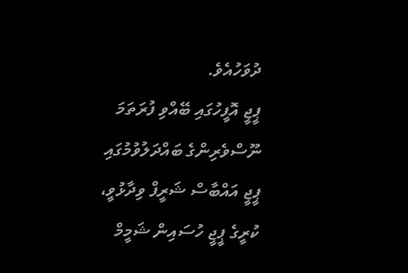ދުވަހުއެވެ.
ޕީޖީ އޮފީހުގައި ބޭއްވި ފުރަތަމަ ނޫސްވެރިންގެ ބައްދަލުވުމުގައި ޕީޖީ އައްބާސް ޝަރީފް ވިދާޅުވީ، ކުރީގެ ޕީޖީ ހުސައިން ޝަމީމް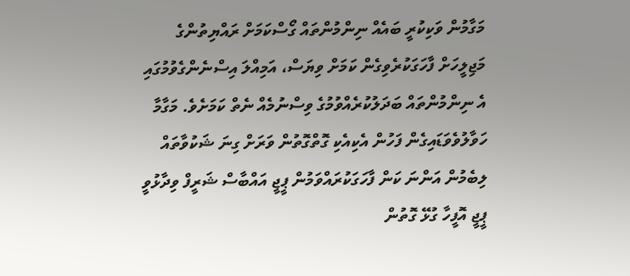މަގާމުން ވަކިކުރީ ބައެއް ނިންމުންތައް ގޯސްކަމަށް ރައްޔިތުންގެ މަޖިލީހަށް ފާހަގަކުރެވިގެން ކަމަށް ވިޔަސް، އަމިއްލަ އިސްނެންގެވުމުގައި އެ ނިންމުންތައް ބަދަލުކުރެއްވުމުގެ ވިސްނުމެއް ނެތް ކަމަށެވެ. މަގާމާ ހަވާލުވެވަޑައިގެން ފަހުން އެކިއެކި ގޮތްގޮތުން ވަރަށް ގިނަ ޝަކުވާތައް ލިބެމުން އަންނަ ކަން ފާހަގަކުރައްވަމުން ޕީޖީ އައްބާސް ޝަރީފް ވިދާޅުވީ ޕީޖީ އޮފީހާ ގުޅޭ ގޮތުން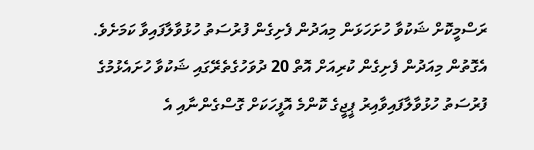ރަސްމީކޮށް ޝަކުވާ ހުށަހަޅަން މިއަދުން ފެށިގެން ފުރުސަތު ހުޅުވާލާފައިވާ ކަމަށެވެ.
އެގޮތުން މިއަދުން ފެށިގެން ކުރިއަށް އޮތް 20 ދުވަހުގެތެރޭގައި ޝަކުވާ ހުށައެޅުމުގެ ފުރުސަތު ހުޅުވާލާފައިވާއިރު ޕީޖީގެ ކޮންމެ އޮފީހަކަށް ގޮސްގެންނާއި އެ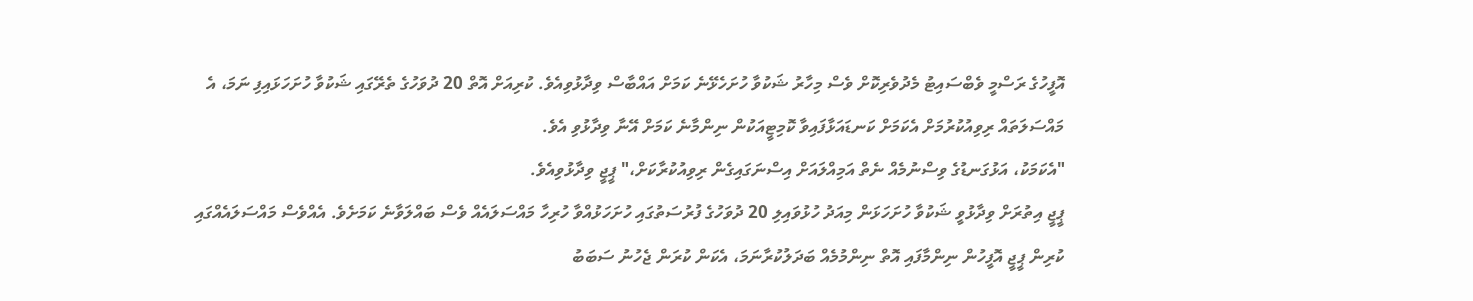އޮފީހުގެ ރަސްމީ ވެބްސައިޓު މެދުވެރިކޮށް ވެސް މިހާރު ޝަކުވާ ހުށަހެޅޭނެ ކަމަށް އައްބާސް ވިދާޅުވިއެވެ. ކުރިއަށް އޮތް 20 ދުވަހުގެ ތެރޭގައި ޝަކުވާ ހުށަހަޅައިފި ނަމަ، އެ މައްސަލަތައް ރިވިއުކުރުމަށް އެކަމަށް ކަނޑައަޅާފައިވާ ކޮމިޓީއަކުން ނިންމާނެ ކަމަށް އޭނާ ވިދާޅުވި އެވެ.
"އެކަމަކު، އަޅުގަނޑުގެ ވިސްނުމެއް ނެތް އަމިއްލައަށް އިސްނަގައިގެން ރިވިއުކުރާކަށް،" ޕީޖީ ވިދާޅުވިއެވެ.
ޕީޖީ އިތުރަށް ވިދާޅުވީ ޝަކުވާ ހުށަހަޅަން މިއަދު ހުޅުވައިލި 20 ދުވަހުގެ ފުރުސަތުގައި ހުށަހަޅުއްވާ ހުރިހާ މައްސަލައެއް ވެސް ބައްލަވާނެ ކަމަށެވެ. އެއްވެސް މައްސަލައެއްގައި ކުރިން ޕީޖީ އޮފީހުން ނިންމާފައި އޮތް ނިންމުމެއް ބަދަލުކުރާނަމަ، އެކަން ކުރަން ޖެހުނު ސަބަބު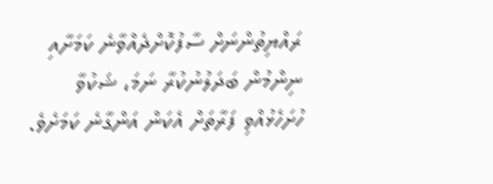ރައްޔިތުންނަށް ސާފުކޮށްދެއްވާނެ ކަމަށާއި ނިންމުން ބަދަލުނުކުރާ ނަމަ، ޝަކުވާ ހުށަހެޅުއްވި ފަރާތަށް އެކަން އަންގާނެ ކަމަށެވެ.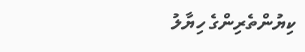ކިޔުންތެރިންގެ ހިޔާލު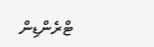ޓްރެންޑިން